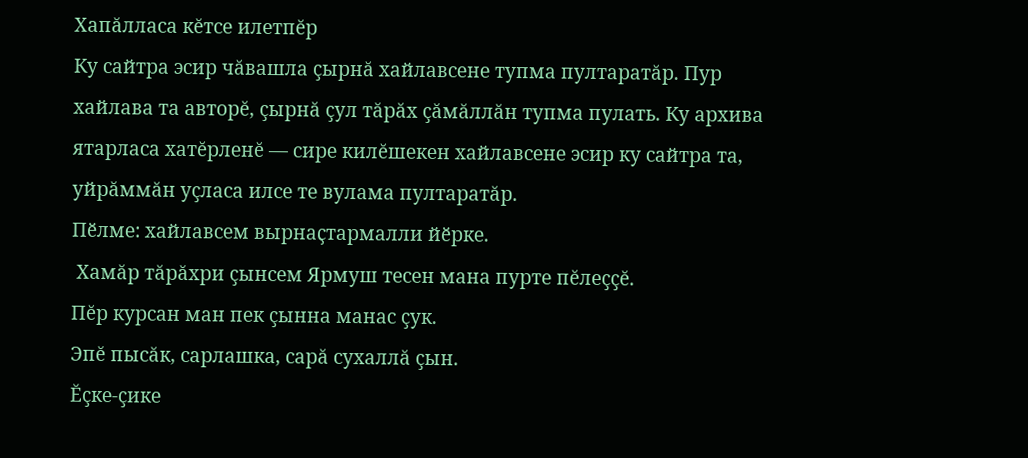Хапăлласа кĕтсе илетпĕр
Ку сайтра эсир чăвашла çырнă хайлавсене тупма пултаратăр. Пур
хайлава та авторĕ, çырнă çул тăрăх çăмăллăн тупма пулать. Ку архива
ятарласа хатĕрленĕ — сире килĕшекен хайлавсене эсир ку сайтра та,
уйрăммăн уçласа илсе те вулама пултаратăр.
Пӗлме: хайлавсем вырнаҫтармалли йӗрке.
 Хамăр тăрăхри çынсем Ярмуш тесен мана пурте пĕлеççĕ.
Пĕр курсан ман пек çынна манас çук.
Эпĕ пысăк, сарлашка, сарă сухаллă çын.
Ĕçке-çике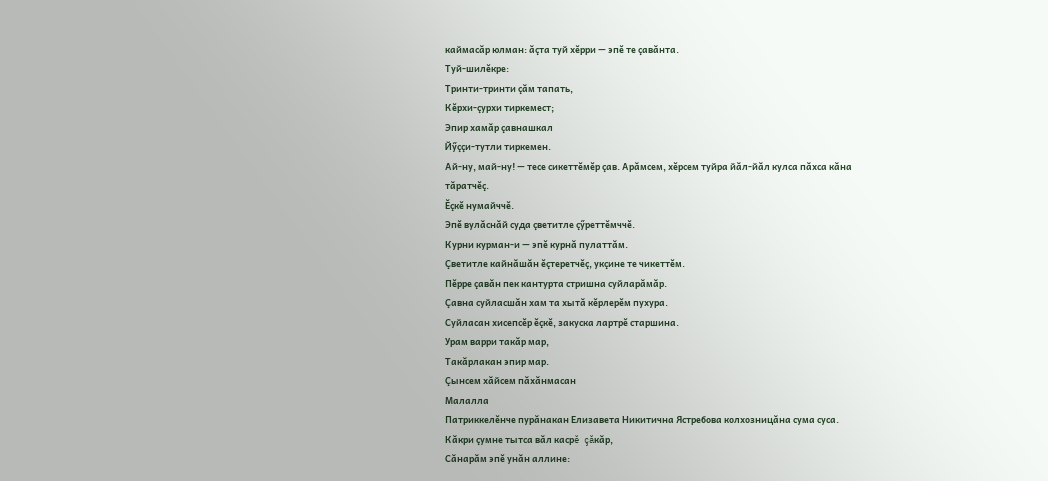каймасăр юлман: ăçта туй хĕрри — эпĕ те çавăнта.
Туй-шилĕкре:
Тринти-тринти çăм тапать,
Кĕрхи-çурхи тиркемест;
Эпир хамăр çавнашкал
Йӳççи-тутли тиркемен.
Ай-ну, май-ну! — тесе сикеттĕмĕр çав. Арăмсем, хĕрсем туйра йăл-йăл кулса пăхса кăна тăратчĕç.
Ĕçкĕ нумайччĕ.
Эпĕ вулăснăй суда çветитле çӳреттĕмччĕ.
Курни курман-и — эпĕ курнă пулаттăм.
Çветитле кайнăшăн ĕçтеретчĕç, укçине те чикеттĕм.
Пĕрре çавăн пек кантурта стришна суйларăмăр.
Çавна суйласшăн хам та хытă кĕрлерĕм пухура.
Суйласан хисепсĕр ĕçкĕ, закуска лартрĕ старшина.
Урам варри такăр мар,
Такăрлакан эпир мар.
Çынсем хăйсем пăхăнмасан
Малалла
Патриккелĕнче пурăнакан Елизавета Никитична Ястребова колхозницăна сума суса.
Кăкри çумне тытса вăл касрĕ çăкăр,
Сăнарăм эпĕ унăн аллине: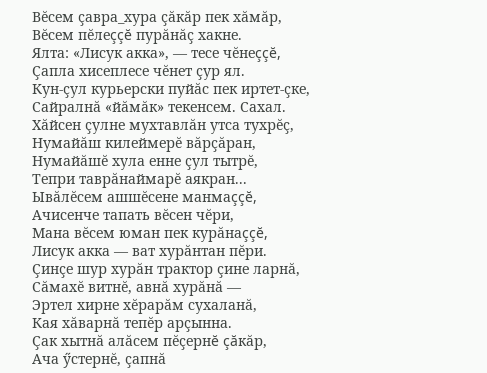Вĕсем çавра_хура çăкăр пек хăмăр,
Вĕсем пĕлеççĕ пурăнăç хакне.
Ялта: «Лисук акка», — тесе чĕнеççĕ,
Çапла хисеплесе чĕнет çур ял.
Кун-çул курьерски пуйăс пек иртет-çке,
Сайралнă «йăмăк» текенсем. Сахал.
Хăйсен çулне мухтавлăн утса тухрĕç,
Нумайăш килеймерĕ вăрçăран,
Нумайăшĕ хула енне çул тытрĕ,
Тепри таврăнаймарĕ аякран...
Ывăлĕсем ашшĕсене манмаççĕ,
Ачисенче тапать вĕсен чĕри,
Мана вĕсем юман пек курăнаççĕ,
Лисук акка — ват хурăнтан пĕри.
Çинçе шур хурăн трактор çине ларнă,
Сăмахĕ витнĕ, авнă хурăнă —
Эртел хирне хĕрарăм сухаланă,
Кая хăварнă тепĕр арçынна.
Çак хытнă алăсем пĕçернĕ çăкăр,
Ача ӳстернĕ, çапнă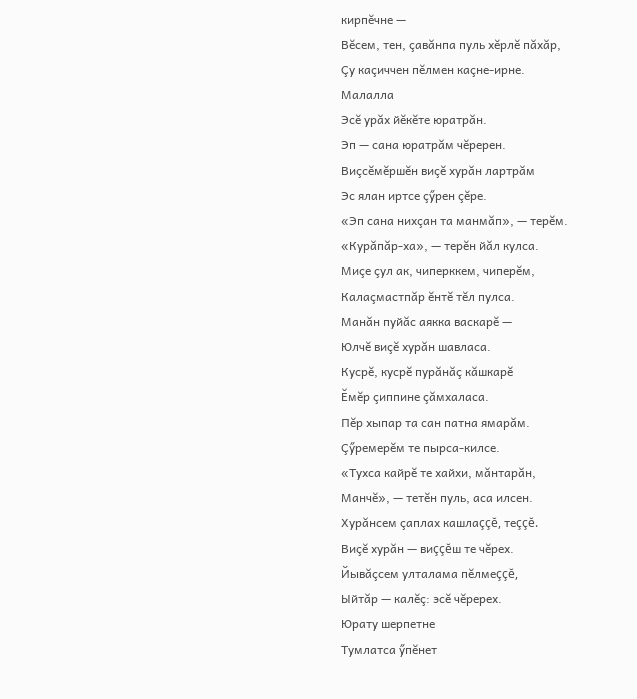кирпĕчне —
Вĕсем, тен, çавăнпа пуль хĕрлĕ пăхăр,
Çу каçиччен пĕлмен каçне-ирне.
Малалла
Эсĕ урăх йĕкĕте юратрăн.
Эп — сана юратрăм чĕререн.
Виçсĕмĕршĕн виçĕ хурăн лартрăм
Эс ялан иртсе çӳрен çĕре.
«Эп сана нихçан та манмăп», — терĕм.
«Курăпăр-ха», — терĕн йăл кулса.
Миçе çул ак, чиперккем, чиперĕм,
Калаçмастпăр ĕнтĕ тĕл пулса.
Манăн пуйăс аякка васкарĕ —
Юлчĕ виçĕ хурăн шавласа.
Кусрĕ, кусрĕ пурăнăç кăшкарĕ
Ĕмĕр çиппине çăмхаласа.
Пĕр хыпар та сан патна ямарăм.
Çӳремерĕм те пырса-килсе.
«Тухса кайрĕ те хайхи, мăнтарăн,
Манчĕ», — тетĕн пуль, аса илсен.
Хурăнсем çаплах кашлаççĕ, теççĕ.
Виçĕ хурăн — виççĕш те чĕрех.
Йывăçсем улталама пĕлмеççĕ,
Ыйтăр — калĕç: эсĕ чĕререх.
Юрату шерпетне
Тумлатса ӳпĕнет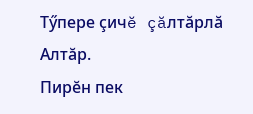Тӳпере çичĕ çăлтăрлă Алтăр.
Пирĕн пек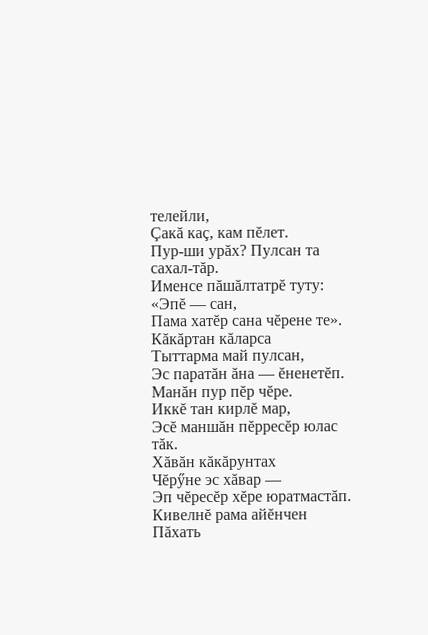телейли,
Çакă каç, кам пĕлет.
Пур-ши урăх? Пулсан та сахал-тăр.
Именсе пăшăлтатрĕ туту:
«Эпĕ — сан,
Пама хатĕр сана чĕрене те».
Кăкăртан кăларса
Тыттарма май пулсан,
Эс паратăн ăна — ĕненетĕп.
Манăн пур пĕр чĕре.
Иккĕ тан кирлĕ мар,
Эсĕ маншăн пĕрресĕр юлас тăк.
Хăвăн кăкăрунтах
Чĕрӳне эс хăвар —
Эп чĕресĕр хĕре юратмастăп.
Кивелнĕ рама айĕнчен
Пăхать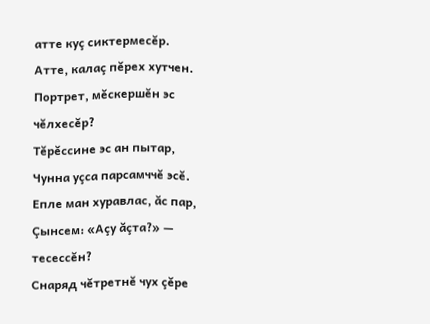атте куç сиктермесĕр.
Атте, калаç пĕрех хутчен.
Портрет, мĕскершĕн эс чĕлхесĕр?
Тĕрĕссине эс ан пытар,
Чунна уçса парсамччĕ эсĕ.
Епле ман хуравлас, ăс пар,
Çынсем: «Аçу ăçта?» — тесессĕн?
Снаряд чĕтретнĕ чух çĕре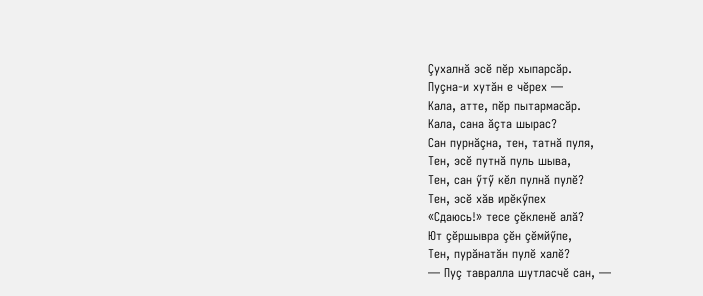Çухалнă эсĕ пĕр хыпарсăр.
Пуçна-и хутăн е чĕрех —
Кала, атте, пĕр пытармасăр.
Кала, сана ăçта шырас?
Сан пурнăçна, тен, татнă пуля,
Тен, эсĕ путнă пуль шыва,
Тен, сан ӳтӳ кĕл пулнă пулĕ?
Тен, эсĕ хăв ирĕкӳпех
«Сдаюсь!» тесе çĕкленĕ алă?
Ют çĕршывра çĕн çĕмйӳпе,
Тен, пурăнатăн пулĕ халĕ?
— Пуç тавралла шутласчĕ сан, —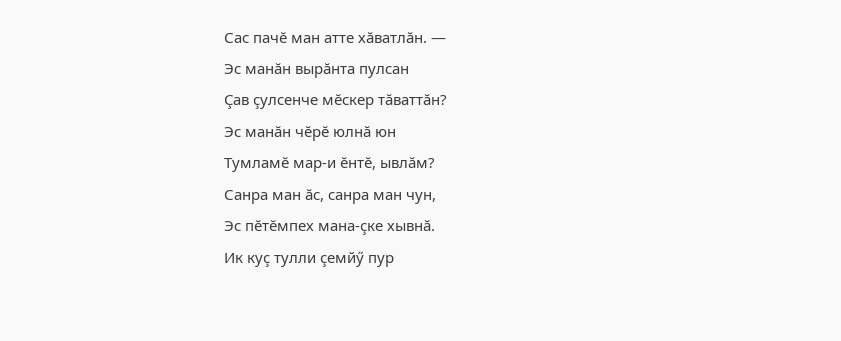Сас пачĕ ман атте хăватлăн. —
Эс манăн вырăнта пулсан
Çав çулсенче мĕскер тăваттăн?
Эс манăн чĕрĕ юлнă юн
Тумламĕ мар-и ĕнтĕ, ывлăм?
Санра ман ăс, санра ман чун,
Эс пĕтĕмпех мана-çке хывнă.
Ик куç тулли çемйӳ пур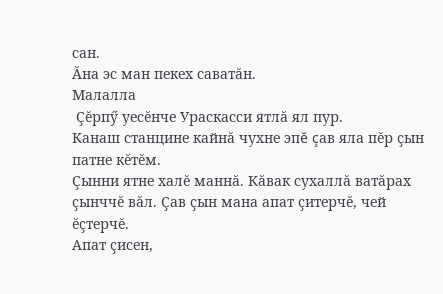сан.
Ăна эс ман пекех саватăн.
Малалла
 Çĕрпӳ уесĕнче Ураскасси ятлă ял пур.
Канаш станцине кайнă чухне эпĕ çав яла пĕр çын патне кĕтĕм.
Çынни ятне халĕ маннă. Кăвак сухаллă ватăрах çынччĕ вăл. Çав çын мана апат çитерчĕ, чей ĕçтерчĕ.
Апат çисен,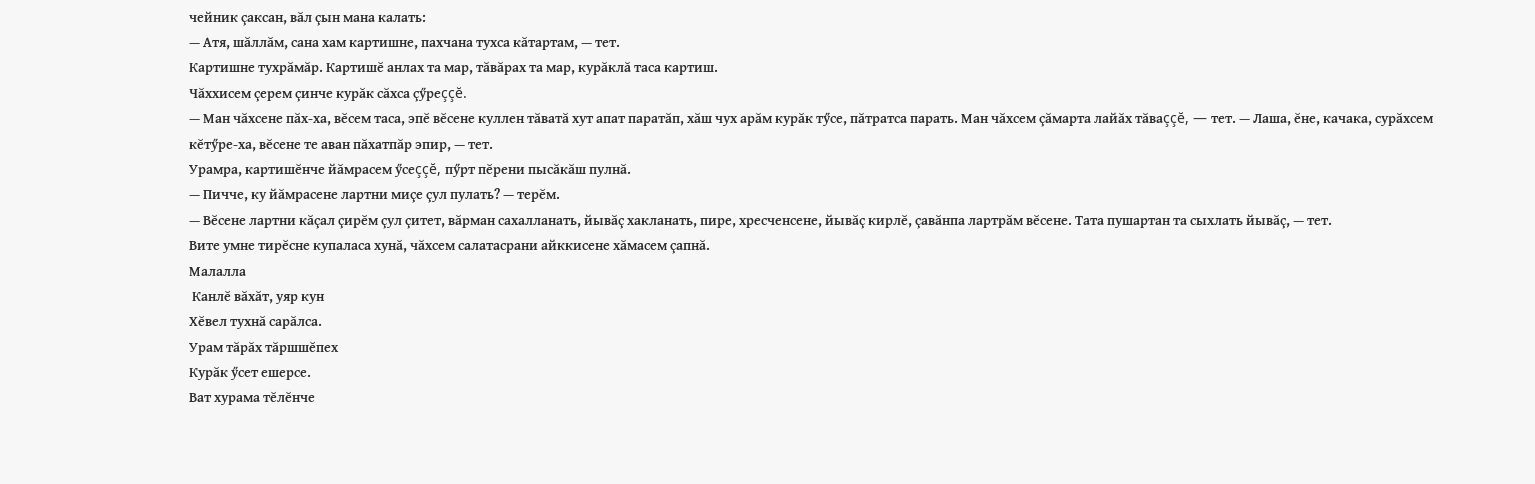чейник çаксан, вăл çын мана калать:
— Атя, шăллăм, сана хам картишне, пахчана тухса кăтартам, — тет.
Картишне тухрăмăр. Картишĕ анлах та мар, тăвăрах та мар, курăклă таса картиш.
Чăххисем çерем çинче курăк сăхса çӳреççĕ.
— Ман чăхсене пăх-ха, вĕсем таса, эпĕ вĕсене куллен тăватă хут апат паратăп, хăш чух арăм курăк тӳсе, пăтратса парать. Ман чăхсем çăмарта лайăх тăваççĕ, — тет. — Лаша, ĕне, качака, сурăхсем кĕтӳре-ха, вĕсене те аван пăхатпăр эпир, — тет.
Урамра, картишĕнче йăмрасем ӳсеççĕ, пӳрт пĕрени пысăкăш пулнă.
— Пичче, ку йăмрасене лартни миçе çул пулать? — терĕм.
— Вĕсене лартни кăçал çирĕм çул çитет, вăрман сахалланать, йывăç хакланать, пире, хресченсене, йывăç кирлĕ, çавăнпа лартрăм вĕсене. Тата пушартан та сыхлать йывăç, — тет.
Вите умне тирĕсне купаласа хунă, чăхсем салатасрани айккисене хăмасем çапнă.
Малалла
 Канлĕ вăхăт, уяр кун
Хĕвел тухнă сарăлса.
Урам тăрăх тăршшĕпех
Курăк ӳсет ешерсе.
Ват хурама тĕлĕнче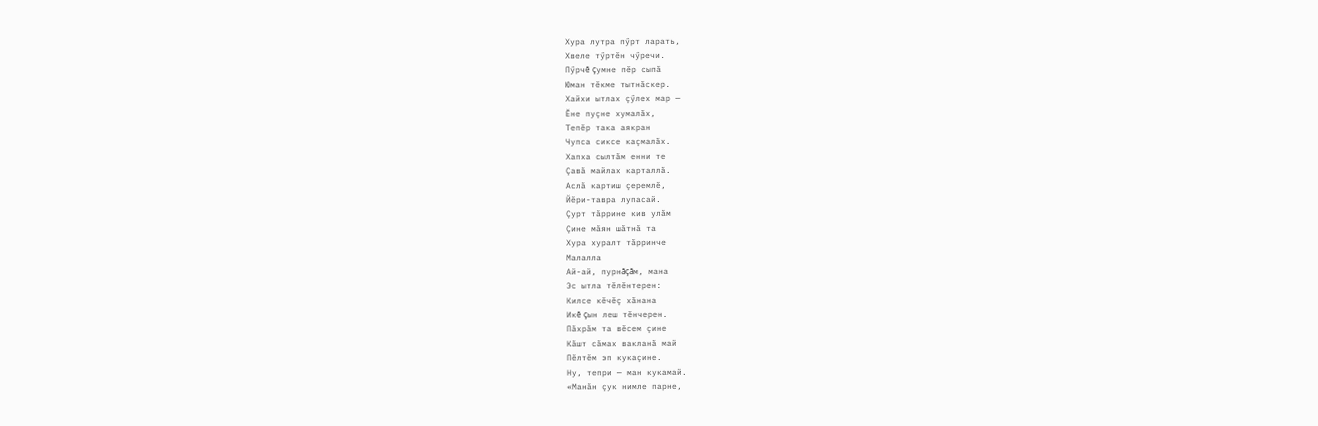Хура лутра пӳрт ларать,
Хвеле тӳртĕн чӳречи.
Пӳрчĕ çумне пĕр сыпă
Юман тĕкме тытнăскер.
Хайхи ытлах çӳлех мар —
Ĕне пуçне хумалăх,
Тепĕр така аякран
Чупса сиксе каçмалăх.
Хапха сылтăм енни те
Çавă майлах карталлă.
Аслă картиш çеремлĕ,
Йĕри-тавра лупасай.
Çурт тăррине кив улăм
Çине мăян шăтнă та
Хура хуралт тăрринче
Малалла
Ай-ай, пурнăçăм, мана
Эс ытла тĕлĕнтерен:
Килсе кĕчĕç хăнана
Икĕ çын леш тĕнчерен.
Пăхрăм та вĕсем çине
Кăшт сăмах вакланă май
Пĕлтĕм эп кукаçине.
Ну, тепри — ман кукамай.
«Манăн çук нимле парне,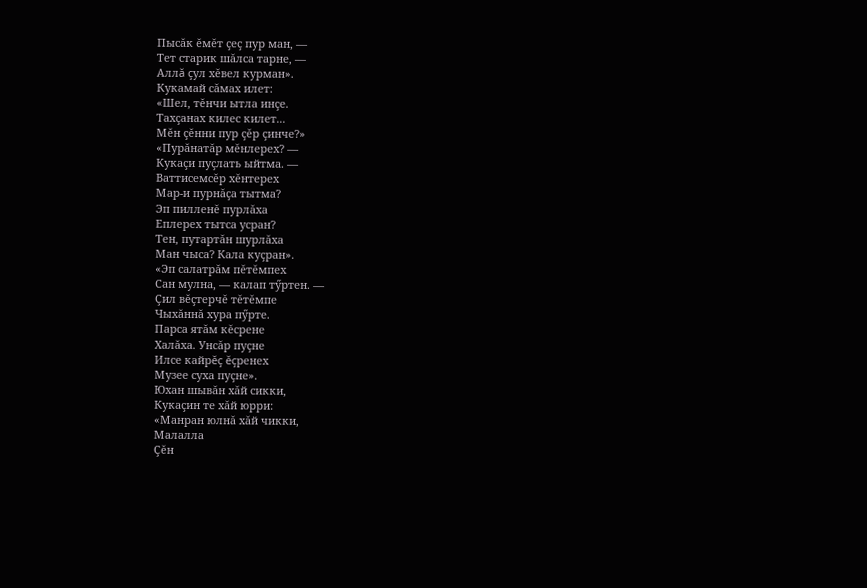Пысăк ĕмĕт çеç пур ман, —
Тет старик шăлса тарне, —
Аллă çул хĕвел курман».
Кукамай сăмах илет:
«Шел, тĕнчи ытла инçе.
Тахçанах килес килет...
Мĕн çĕнни пур çĕр çинче?»
«Пурăнатăр мĕнлерех? —
Кукаçи пуçлать ыйтма. —
Ваттисемсĕр хĕнтерех
Мар-и пурнăçа тытма?
Эп пилленĕ пурлăха
Еплерех тытса усран?
Тен, путартăн шурлăха
Ман чыса? Кала куçран».
«Эп салатрăм пĕтĕмпех
Сан мулна, — калап тӳртен. —
Çил вĕçтерчĕ тĕтĕмпе
Чыхăннă хура пӳрте.
Парса ятăм кĕсрене
Халăха. Унсăр пуçне
Илсе кайрĕç ĕçренех
Музее суха пуçне».
Юхан шывăн хăй сикки,
Кукаçин те хăй юрри:
«Манран юлнă хăй чикки,
Малалла
Çĕн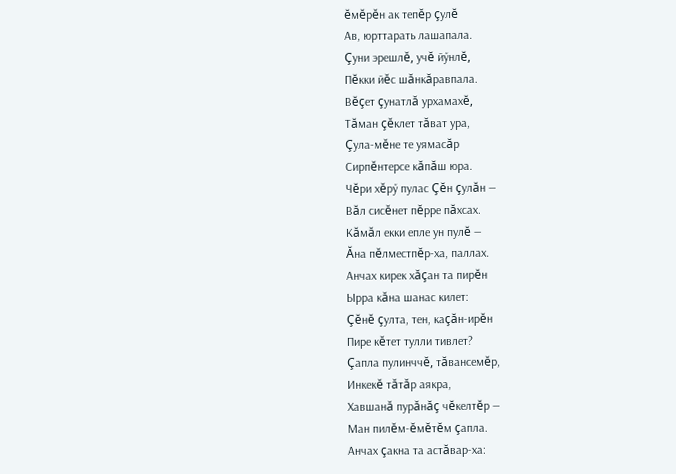ĕмĕрĕн ак тепĕр çулĕ
Ав, юрттарать лашапала.
Çуни эрешлĕ, учĕ йӳнлĕ,
Пĕкки йĕс шăнкăравпала.
Вĕçет çунатлă урхамахĕ,
Тăман çĕклет тăват ура,
Çула-мĕне те уямасăр
Сирпĕнтерсе кăпăш юра.
Чĕри хĕрӳ пулас Çĕн çулăн —
Вăл сисĕнет пĕрре пăхсах.
Кăмăл екки епле ун пулĕ —
Ăна пĕлместпĕр-ха, паллах.
Анчах кирек хăçан та пирĕн
Ырра кăна шанас килет:
Çĕнĕ çулта, тен, каçăн-ирĕн
Пире кĕтет тулли тивлет?
Çапла пулинччĕ, тăвансемĕр,
Инкекĕ тăтăр аякра,
Хавшанă пурăнăç чĕкелтĕр —
Ман пилĕм-ĕмĕтĕм çапла.
Анчах çакна та астăвар-ха: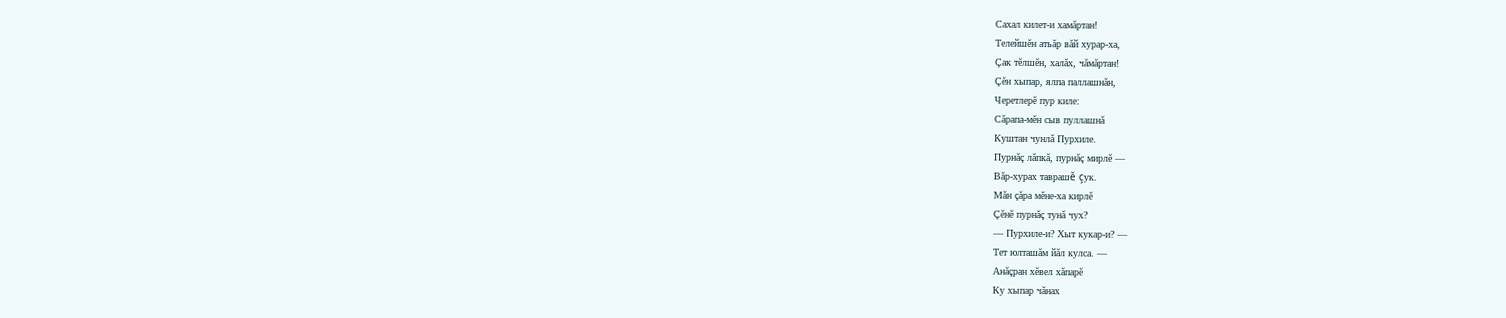Сахал килет-и хамăртан!
Телейшĕн атьăр вăй хурар-ха,
Çак тĕлшĕн, халăх, чăмăртан!
Çĕн хыпар, ялпа паллашнăн,
Черетлерĕ пур киле:
Сăрапа-мĕн сыв пуллашнă
Куштан чунлă Пурхиле.
Пурнăç лăпкă, пурнăç мирлĕ —
Вăр-хурах таврашĕ çук.
Мăн çăра мĕне-ха кирлĕ
Çĕнĕ пурнăç тунă чух?
— Пурхиле-и? Хыт кукар-и? —
Тет юлташăм йăл кулса. —
Анăçран хĕвел хăпарĕ
Ку хыпар чăнах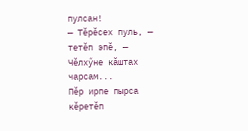пулсан!
— Тĕрĕсех пуль, — тетĕп эпĕ, —
Чĕлхӳне кăштах чарсам...
Пĕр ирпе пырса кĕретĕп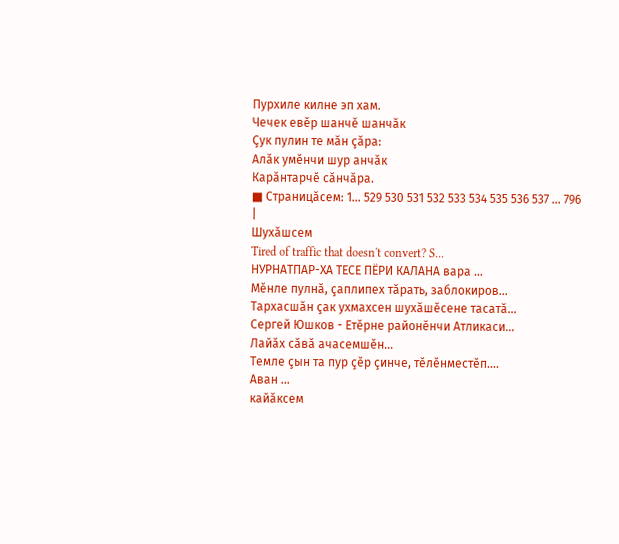Пурхиле килне эп хам.
Чечек евĕр шанчĕ шанчăк
Çук пулин те мăн çăра:
Алăк умĕнчи шур анчăк
Карăнтарчĕ сăнчăра.
■ Страницăсем: 1... 529 530 531 532 533 534 535 536 537 ... 796
|
Шухăшсем
Tired of traffic that doesn't convert? S...
НУРНАТПАР-ХА ТЕСЕ ПЁРИ КАЛАНА вара ...
Мĕнле пулнă, çаплипех тăрать, заблокиров...
Тархасшăн çак ухмахсен шухăшĕсене тасатă...
Сергей Юшков - Етĕрне районĕнчи Атликаси...
Лайăх сăвă ачасемшĕн...
Темле çын та пур çĕр çинче, тĕлĕнместĕп....
Аван ...
кайăксем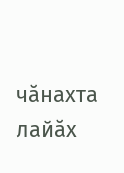чăнахта лайăх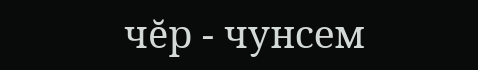чĕр - чунсем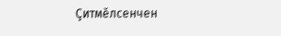Çитмĕлсенчен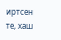иртсен те, хаш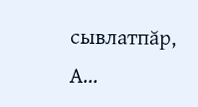сывлатпăр, А...